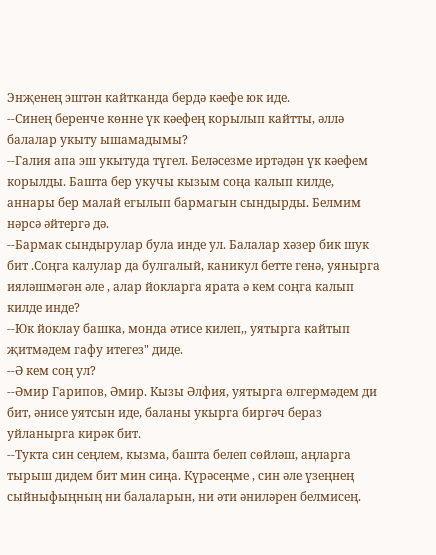Энҗенең эштән кайтканда бердә кәефе юк иде.
--Синең беренче көнне үк кәефең корылып кайтты, әллә балалар укыту ышамадымы?
--Галия апа эш укытуда түгел. Беләсезме иртәдән үк кәефем корылды. Башта бер укучы кызым соңа калып килде, аннары бер малай егылып бармагын сындырды. Белмим нәрсә әйтергә дә.
--Бармак сындырулар була инде ул. Балалар хәзер бик шук бит .Соңга калулар да булгалый, каникул бетте генә, уянырга ияләшмәгән әле , алар йокларга ярата ә кем соңга калып килде инде?
--Юк йоклау башка, монда әтисе килеп,, уятырга кайтып җитмәдем гафу итегез" диде.
--Ә кем соң ул?
--Әмир Гарипов, Әмир. Кызы Әлфия, уятырга өлгермәдем ди бит, әнисе уятсын иде, баланы укырга биргәч бераз уйланырга кирәк бит.
--Тукта син сеңлем, кызма, башта белеп сөйләш, аңларга тырыш дидем бит мин сиңа. Күрәсеңме , син әле үзеңнең сыйныфыңның ни балаларын, ни әти әниләрен белмисең.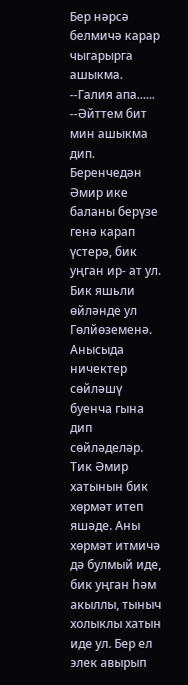Бер нәрсә белмичә карар чыгарырга ашыкма.
--Галия апа......
--Әйттем бит мин ашыкма дип. Беренчедән Әмир ике баланы берүзе генә карап үстерә, бик уңган ир- ат ул. Бик яшьли өйләнде ул Гөлйөземенә. Анысыда ничектер сөйләшү буенча гына дип сөйләделәр. Тик Әмир хатынын бик хөрмәт итеп яшәде. Аны хөрмәт итмичә дә булмый иде, бик уңган һәм акыллы, тыныч холыклы хатын иде ул. Бер ел элек авырып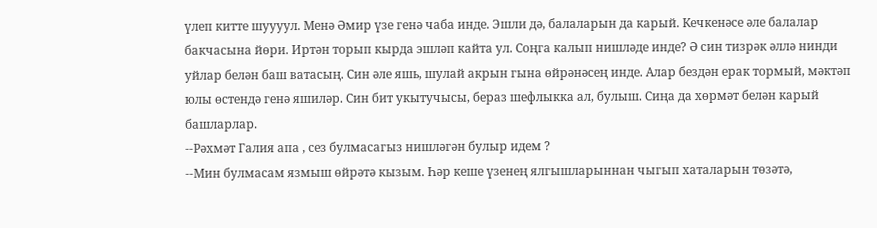үлеп китте шуууул. Менә Әмир үзе генә чаба инде. Эшли дә, балаларын да карый. Кечкенәсе әле балалар бакчасына йөри. Иртән торып кырда эшләп кайта ул. Соңга калып нишләде инде? Ә син тизрәк әллә нинди уйлар белән баш ватасың. Син әле яшь, шулай акрын гына өйрәнәсең инде. Алар бездән ерак тормый, мәктәп юлы өстендә генә яшиләр. Син бит укытучысы, бераз шефлыкка ал, булыш. Сиңа да хөрмәт белән карый башларлар.
--Рәхмәт Галия апа , сез булмасагыз нишләгән булыр идем ?
--Мин булмасам язмыш өйрәтә кызым. Һәр кеше үзенең ялгышларыннан чыгып хаталарын төзәтә,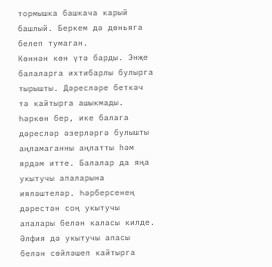тормышка башкача карый башлый. Беркем дә дөньяга белеп тумаган.
Көннән көн үтә барды. Энҗе балаларга ихтибарлы булырга тырышты. Дәресләре беткәч тә кайтырга ашыкмады. Һәркөн бер, ике балага дәресләр әзерләргә булышты аңламаганны аңлатты һәм ярдәм итте. Балалар да яңа укытучы апаларына ияләштеләр. Һәрберсенең дәрестән соң укытучы апалары белән каласы килде. Әлфия дә укытучы апасы белән сөйләшеп кайтырга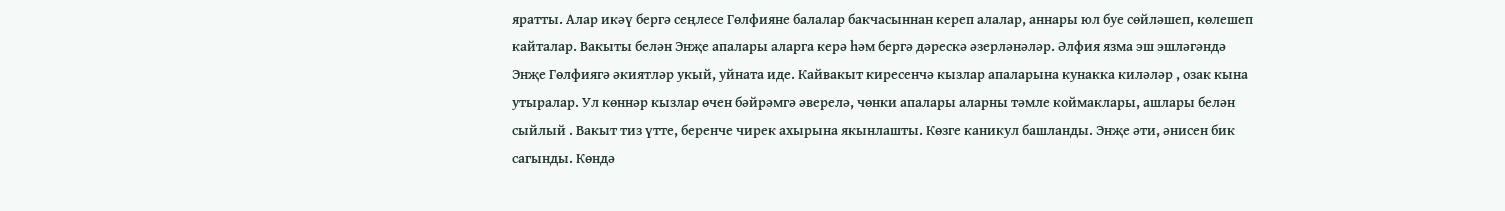яратты. Алар икәү бергә сеңлесе Гөлфияне балалар бакчасыннан кереп алалар, аннары юл буе сөйләшеп, көлешеп кайталар. Вакыты белән Энҗе апалары аларга керә һәм бергә дәрескә әзерләнәләр. Әлфия язма эш эшләгәндә Энҗе Гөлфиягә әкиятләр укый, уйната иде. Кайвакыт киресенчә кызлар апаларына кунакка киләләр , озак кына утыралар. Ул көннәр кызлар өчен бәйрәмгә әверелә, чөнки апалары аларны тәмле коймаклары, ашлары белән сыйлый . Вакыт тиз үтте, беренче чирек ахырына якынлашты. Көзге каникул башланды. Энҗе әти, әнисен бик сагынды. Көндә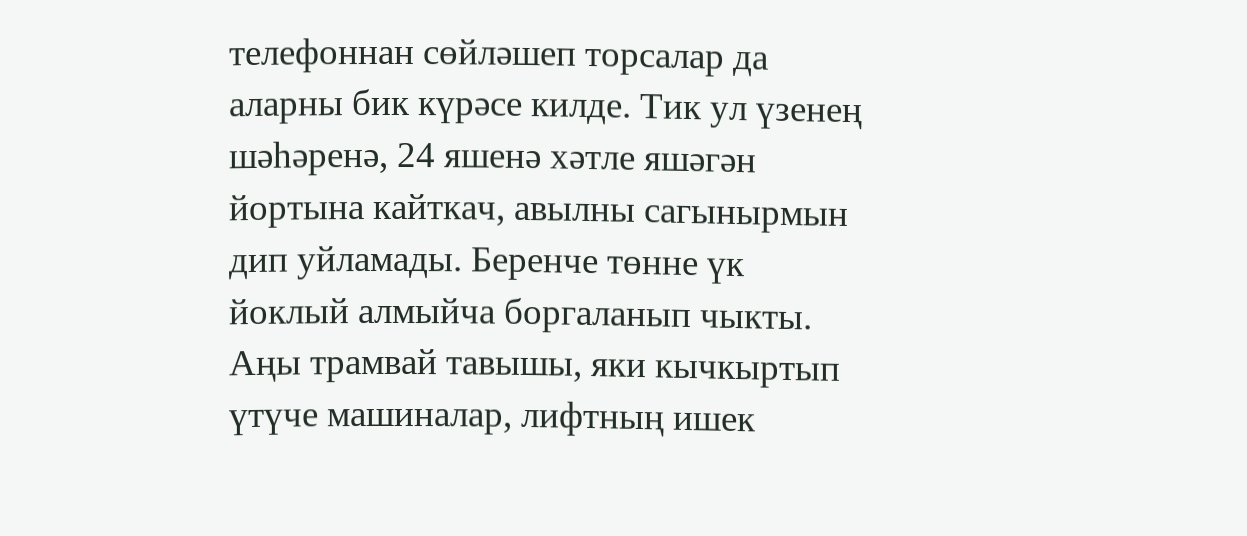телефоннан сөйләшеп торсалар да аларны бик күрәсе килде. Тик ул үзенең шәһәренә, 24 яшенә хәтле яшәгән йортына кайткач, авылны сагынырмын дип уйламады. Беренче төнне үк йоклый алмыйча боргаланып чыкты. Аңы трамвай тавышы, яки кычкыртып үтүче машиналар, лифтның ишек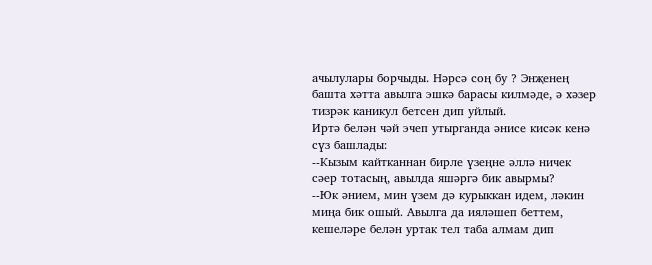ачылулары борчыды. Нәрсә соң бу ? Энҗенең башта хәтта авылга эшкә барасы килмәде, ә хәзер тизрәк каникул бетсен дип уйлый.
Иртә белән чәй эчеп утырганда әнисе кисәк кенә сүз башлады:
--Кызым кайтканнан бирле үзеңне әллә ничек сәер тотасың, авылда яшәргә бик авырмы?
--Юк әнием, мин үзем дә курыккан идем, ләкин миңа бик ошый. Авылга да ияләшеп беттем, кешеләре белән уртак тел таба алмам дип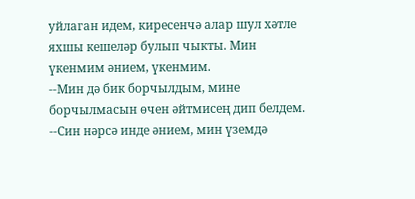уйлаган идем, киресенчә алар шул хәтле яхшы кешеләр булып чыкты. Мин үкенмим әнием, үкенмим.
--Мин дә бик борчылдым, мине борчылмасын өчен әйтмисең дип белдем.
--Син нәрсә инде әнием, мин үземдә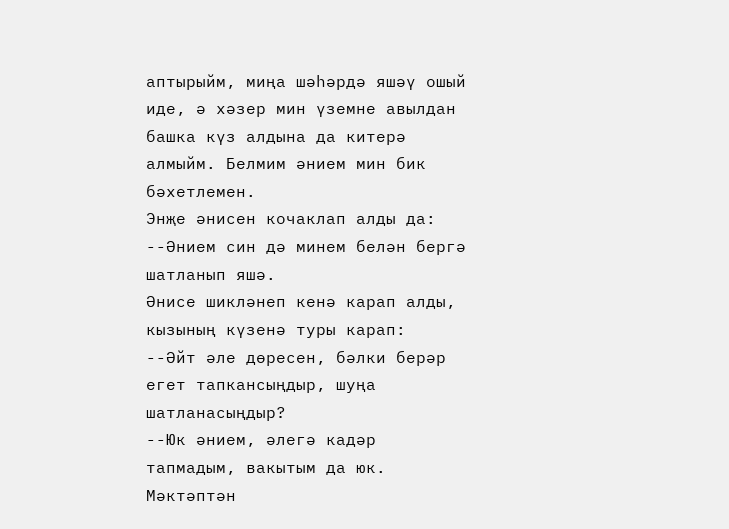аптырыйм, миңа шәһәрдә яшәү ошый иде, ә хәзер мин үземне авылдан башка күз алдына да китерә алмыйм. Белмим әнием мин бик бәхетлемен.
Энҗе әнисен кочаклап алды да:
--Әнием син дә минем белән бергә шатланып яшә.
Әнисе шикләнеп кенә карап алды, кызының күзенә туры карап:
--Әйт әле дөресен, бәлки берәр егет тапкансыңдыр, шуңа шатланасыңдыр?
--Юк әнием, әлегә кадәр тапмадым, вакытым да юк. Мәктәптән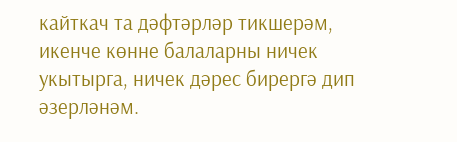кайткач та дәфтәрләр тикшерәм, икенче көнне балаларны ничек укытырга, ничек дәрес бирергә дип әзерләнәм.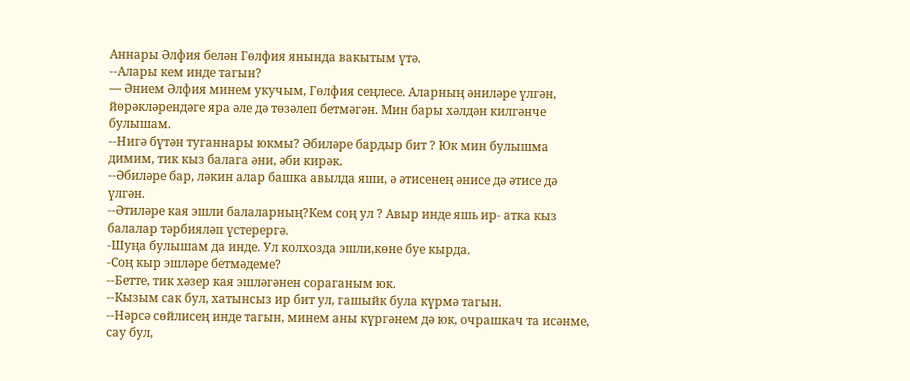Аннары Әлфия белән Гөлфия янында вакытым үтә.
--Алары кем инде тагын?
— Әнием Әлфия минем укучым, Гөлфия сеңлесе. Аларның әниләре үлгән, йөрәкләрендәге яра әле дә төзәлеп бетмәгән. Мин бары хәлдән килгәнче булышам.
--Нигә бүтән туганнары юкмы? Әбиләре бардыр бит ? Юк мин булышма димим, тик кыз балага әни, әби кирәк.
--Әбиләре бар, ләкин алар башка авылда яши, ә әтисенең әнисе дә әтисе дә үлгән.
--Әтиләре кая эшли балаларның?Кем соң ул ? Авыр инде яшь ир- атка кыз балалар тәрбияләп үстерергә.
-Шуңа булышам да инде. Ул колхозда эшли,көне буе кырда.
-Соң кыр эшләре бетмәдеме?
--Бетте, тик хәзер кая эшләгәнен сораганым юк.
--Кызым сак бул, хатынсыз ир бит ул, гашыйк була күрмә тагын.
--Нәрсә сөйлисең инде тагын, минем аны күргәнем дә юк, очрашкач та исәнме, сау бул,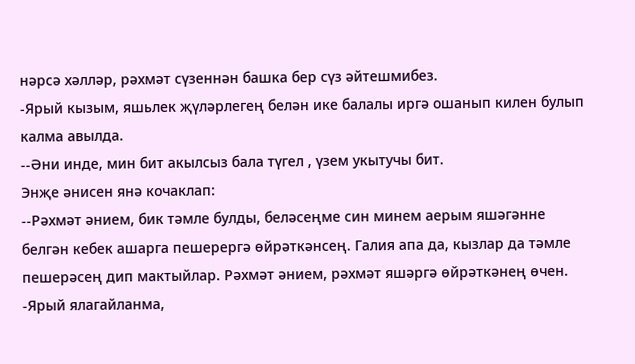нәрсә хәлләр, рәхмәт сүзеннән башка бер сүз әйтешмибез.
-Ярый кызым, яшьлек җүләрлегең белән ике балалы иргә ошанып килен булып калма авылда.
--Әни инде, мин бит акылсыз бала түгел , үзем укытучы бит.
Энҗе әнисен янә кочаклап:
--Рәхмәт әнием, бик тәмле булды, беләсеңме син минем аерым яшәгәнне белгән кебек ашарга пешерергә өйрәткәнсең. Галия апа да, кызлар да тәмле пешерәсең дип мактыйлар. Рәхмәт әнием, рәхмәт яшәргә өйрәткәнең өчен.
-Ярый ялагайланма,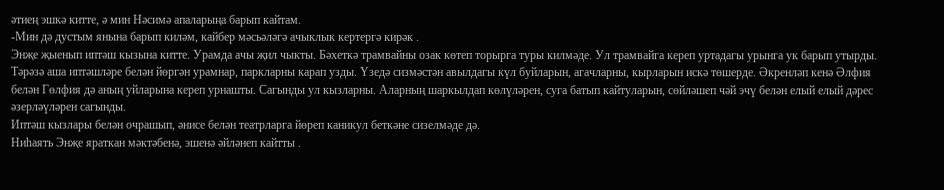әтиең эшкә китте, ә мин Нәсимә апаларыңа барып кайтам.
-Мин дә дустым янына барып киләм, кайбер мәсьәләгә ачыклык кертергә кирәк .
Энҗе җыенып иптәш кызына китте. Урамда ачы җил чыкты. Бәхеткә трамвайны озак көтеп торырга туры килмәде. Ул трамвайга кереп уртадагы урынга ук барып утырды. Тәрәзә аша иптәшләре белән йөргән урамнар, паркларны карап узды. Үзедә сизмәстән авылдагы күл буйларын, агачларны, кырларын искә төшерде. Әкренләп кенә Әлфия белән Гөлфия дә аның уйларына кереп урнашты. Сагынды ул кызларны. Аларның шаркылдап көлүләрен, суга батып кайтуларын, сөйләшеп чәй эчү белән елый елый дәрес әзерләүләрен сагынды.
Иптәш кызлары белән очрашып, әнисе белән театрларга йөреп каникул беткәне сизелмәде дә.
Ниһаять Энҗе яраткан мәктәбенә, эшенә әйләнеп кайтты .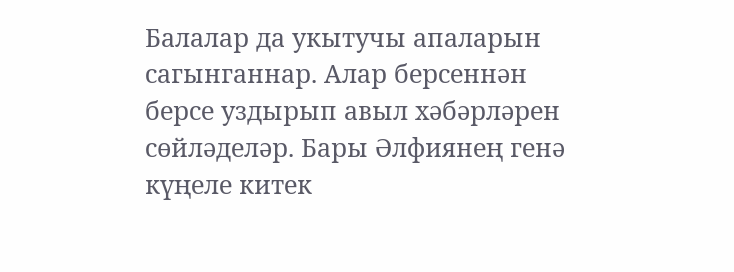Балалар да укытучы апаларын сагынганнар. Алар берсеннән берсе уздырып авыл хәбәрләрен сөйләделәр. Бары Әлфиянең генә күңеле китек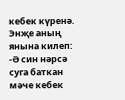кебек күренә. Энҗе аның янына килеп:
-Ә син нәрсә суга баткан мәче кебек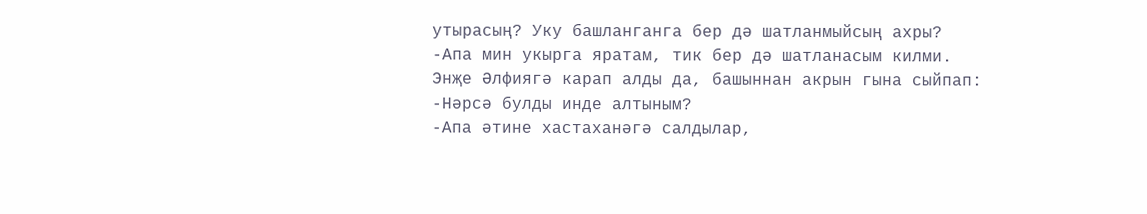утырасың? Уку башланганга бер дә шатланмыйсың ахры?
-Апа мин укырга яратам, тик бер дә шатланасым килми.
Энҗе Әлфиягә карап алды да, башыннан акрын гына сыйпап:
-Нәрсә булды инде алтыным?
-Апа әтине хастаханәгә салдылар,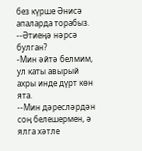без күрше Әнисә апаларда торабыз.
--Әтиеңә нәрсә булган?
-Мин әйтә белмим, ул каты авырый ахры инде дүрт көн ята.
--Мин дәресләрдән соң белешермен, ә ялга хәтле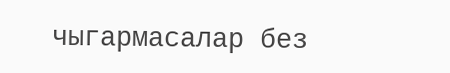чыгармасалар без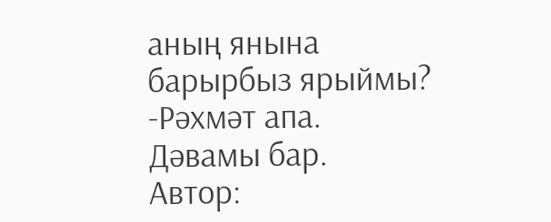аның янына барырбыз ярыймы?
-Рәхмәт апа.
Дәвамы бар.
Автор: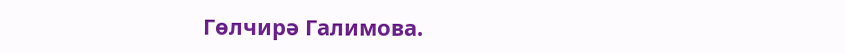Гөлчирә Галимова.